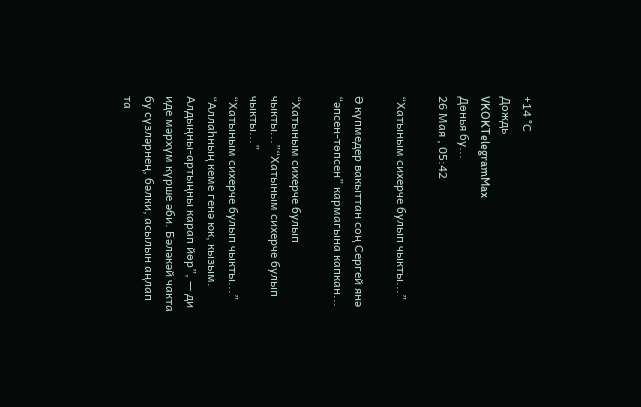+14 °С
Дождь
VKOKTelegramMax
Дөнья бу...
26 Мая , 05:42

“Хатыным сихерче булып чыкты...”

Ә күпмедер вакыттан соң Сергей янә “әпсен-төпсен” кармагына капкан...

“Хатыным сихерче булып чыкты...”“Хатыным сихерче булып чыкты...”
“Хатыным сихерче булып чыкты...”
“Аллаһның кеме генә юк, кызым. Алдыңны-артыңны карап йөр”, — ди иде мәрхүм күрше әби. Бәләкәй чакта бу сүзләрнең, бәлки, асылын аңлап та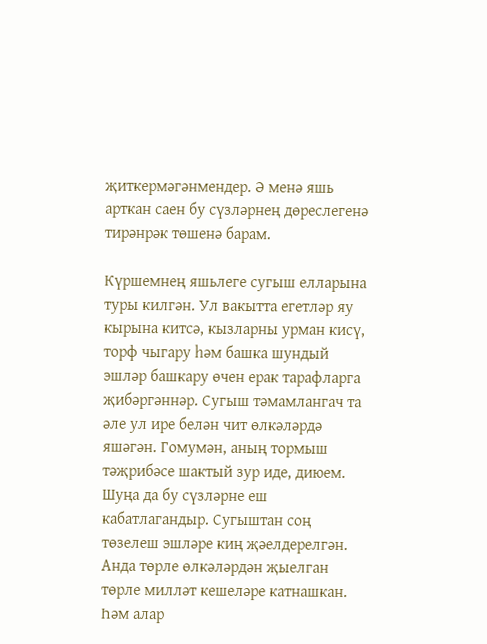җиткермәгәнмендер. Ә менә яшь арткан саен бу сүзләрнең дөреслегенә тирәнрәк төшенә барам.

Күршемнең яшьлеге сугыш елларына туры килгән. Ул вакытта егетләр яу кырына китсә, кызларны урман кисү, торф чыгару һәм башка шундый эшләр башкару өчен ерак тарафларга җибәргәннәр. Сугыш тәмамлангач та әле ул ире белән чит өлкәләрдә яшәгән. Гомумән, аның тормыш тәҗрибәсе шактый зур иде, диюем. Шуңа да бу сүзләрне еш кабатлагандыр. Сугыштан соң төзелеш эшләре киң җәелдерелгән. Анда төрле өлкәләрдән җыелган төрле милләт кешеләре катнашкан. Һәм алар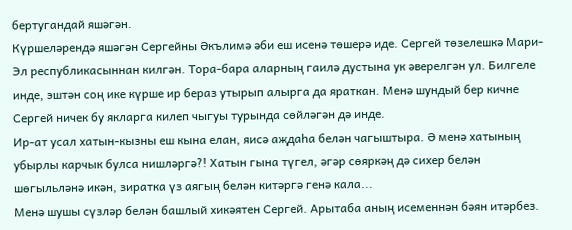бертугандай яшәгән.
Күршеләрендә яшәгән Сергейны Әкълимә әби еш исенә төшерә иде. Сергей төзелешкә Мари-Эл республикасыннан килгән. Тора-бара аларның гаилә дустына ук әверелгән ул. Билгеле инде, эштән соң ике күрше ир бераз утырып алырга да яраткан. Менә шундый бер кичне Сергей ничек бу якларга килеп чыгуы турында сөйләгән дә инде.
Ир-ат усал хатын-кызны еш кына елан, яисә аҗдаһа белән чагыштыра. Ә менә хатының убырлы карчык булса нишләргә?! Хатын гына түгел, әгәр сөяркәң дә сихер белән шөгыльләнә икән, зиратка үз аягың белән китәргә генә кала...
Менә шушы сүзләр белән башлый хикәятен Сергей. Арытаба аның исеменнән бәян итәрбез.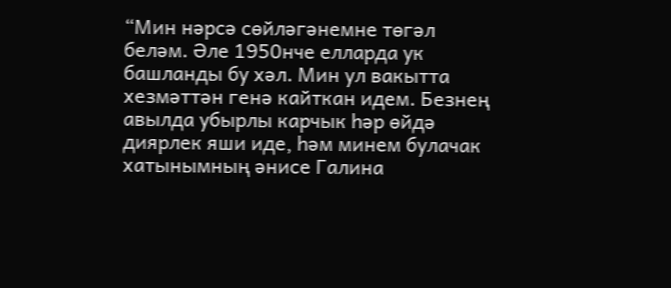“Мин нәрсә сөйләгәнемне төгәл беләм. Әле 1950нче елларда ук башланды бу хәл. Мин ул вакытта хезмәттән генә кайткан идем. Безнең авылда убырлы карчык һәр өйдә диярлек яши иде, һәм минем булачак хатынымның әнисе Галина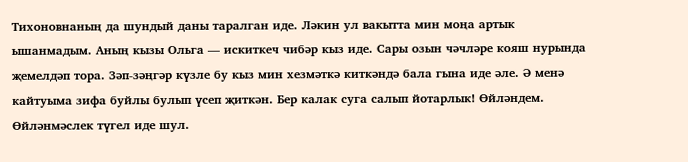Тихоновнаның да шундый даны таралган иде. Ләкин ул вакытта мин моңа артык ышанмадым. Аның кызы Ольга — искиткеч чибәр кыз иде. Сары озын чәчләре кояш нурында җемелдәп тора. Зәп-зәңгәр күзле бу кыз мин хезмәткә киткәндә бала гына иде әле. Ә менә кайтуыма зифа буйлы булып үсеп җиткән. Бер калак суга салып йотарлык! Өйләндем. Өйләнмәслек түгел иде шул.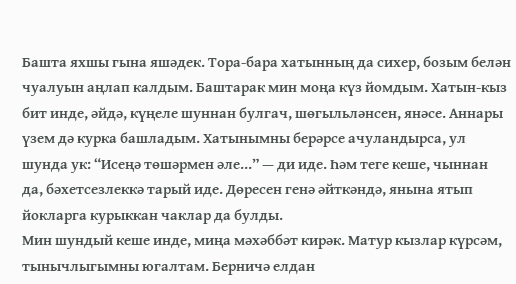Башта яхшы гына яшәдек. Тора-бара хатынның да сихер, бозым белән чуалуын аңлап калдым. Баштарак мин моңа күз йомдым. Хатын-кыз бит инде, әйдә, күңеле шуннан булгач, шөгыльләнсен, янәсе. Аннары үзем дә курка башладым. Хатынымны берәрсе ачуландырса, ул шунда ук: “Исеңә төшәрмен әле...” — ди иде. Һәм теге кеше, чыннан да, бәхетсезлеккә тарый иде. Дөресен генә әйткәндә, янына ятып йокларга курыккан чаклар да булды.
Мин шундый кеше инде, миңа мәхәббәт кирәк. Матур кызлар күрсәм, тынычлыгымны югалтам. Берничә елдан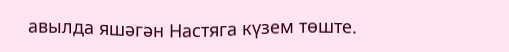авылда яшәгән Настяга күзем төште.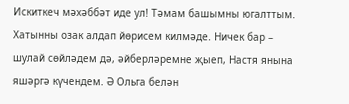Искиткеч мәхәббәт иде ул! Тәмам башымны югалттым. Хатынны озак алдап йөрисем килмәде. Ничек бар – шулай сөйләдем дә, әйберләремне җыеп, Настя янына яшәргә күчендем. Ә Ольга белән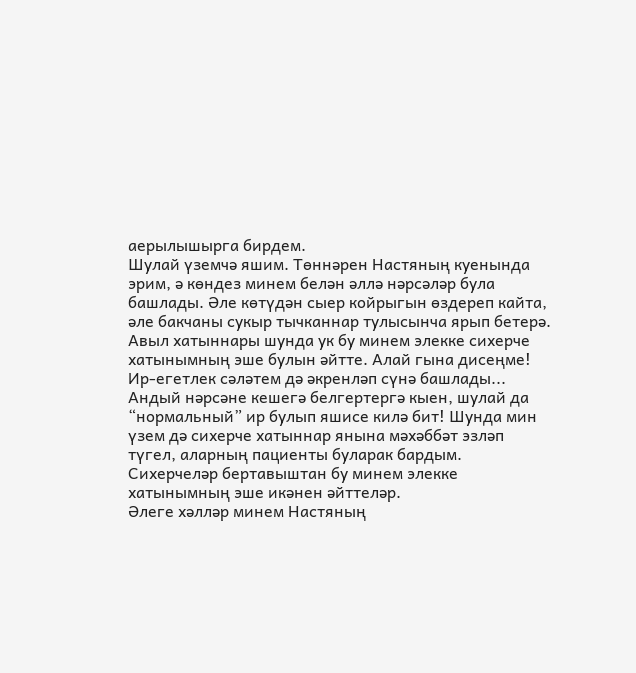аерылышырга бирдем.
Шулай үземчә яшим. Төннәрен Настяның куенында эрим, ә көндез минем белән әллә нәрсәләр була башлады. Әле көтүдән сыер койрыгын өздереп кайта, әле бакчаны сукыр тычканнар тулысынча ярып бетерә. Авыл хатыннары шунда ук бу минем элекке сихерче хатынымның эше булын әйтте. Алай гына дисеңме! Ир-егетлек сәләтем дә әкренләп сүнә башлады... Андый нәрсәне кешегә белгертергә кыен, шулай да “нормальный” ир булып яшисе килә бит! Шунда мин үзем дә сихерче хатыннар янына мәхәббәт эзләп түгел, аларның пациенты буларак бардым. Сихерчеләр бертавыштан бу минем элекке хатынымның эше икәнен әйттеләр.
Әлеге хәлләр минем Настяның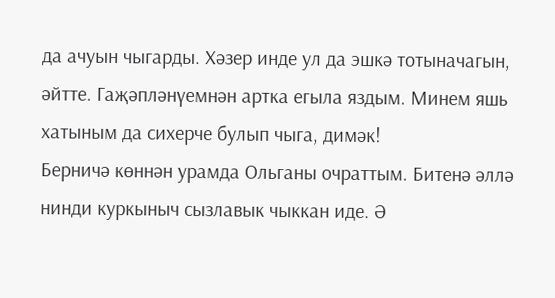да ачуын чыгарды. Хәзер инде ул да эшкә тотыначагын, әйтте. Гаҗәпләнүемнән артка егыла яздым. Минем яшь хатыным да сихерче булып чыга, димәк!
Берничә көннән урамда Ольганы очраттым. Битенә әллә нинди куркыныч сызлавык чыккан иде. Ә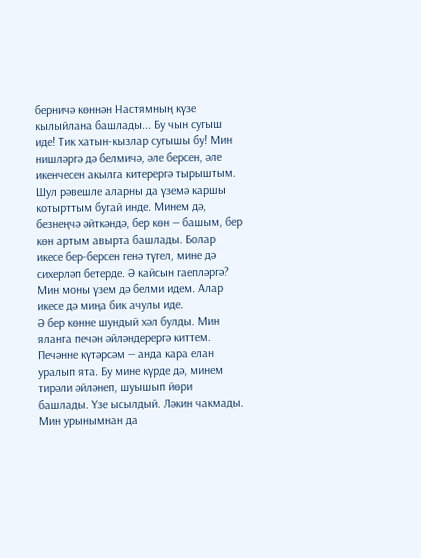берничә көннән Настямның күзе кылыйлана башлады... Бу чын сугыш иде! Тик хатын-кызлар сугышы бу! Мин нишләргә дә белмичә, әле берсен, әле икенчесен акылга китерергә тырыштым. Шул рәвешле аларны да үземә каршы котырттым бугай инде. Минем дә, безнеңчә әйткәндә, бер көн — башым, бер көн артым авырта башлады. Болар икесе бер-берсен генә түгел, мине дә сихерләп бетерде. Ә кайсын гаепләргә? Мин моны үзем дә белми идем. Алар икесе дә миңа бик ачулы иде.
Ә бер көнне шундый хәл булды. Мин яланга печән әйләндерергә киттем. Печәнне күтәрсәм — анда кара елан уралып ята. Бу мине күрде дә, минем тирәли әйләнеп, шуышып йөри башлады. Үзе ысылдый. Ләкин чакмады. Мин урынымнан да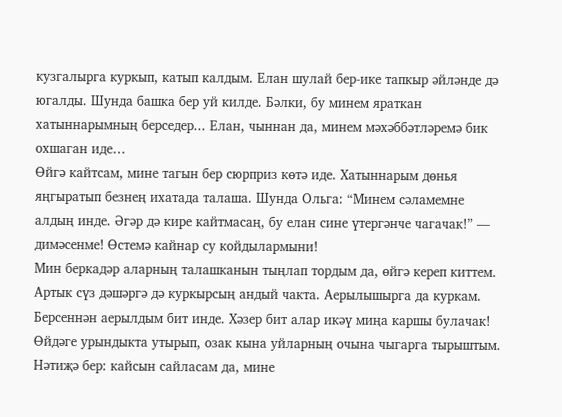кузгалырга куркып, катып калдым. Елан шулай бер-ике тапкыр әйләнде дә югалды. Шунда башка бер уй килде. Бәлки, бу минем яраткан хатыннарымның берседер... Елан, чыннан да, минем мәхәббәтләремә бик охшаган иде…
Өйгә кайтсам, мине тагын бер сюрприз көтә иде. Хатыннарым дөнья яңгыратып безнең ихатада талаша. Шунда Ольга: “Минем сәламемне алдың инде. Әгәр дә кире кайтмасаң, бу елан сине үтергәнче чагачак!” — димәсенме! Өстемә кайнар су койдылармыни!
Мин беркадәр аларның талашканын тыңлап тордым да, өйгә кереп киттем. Артык сүз дәшәргә дә куркырсың андый чакта. Аерылышырга да куркам. Берсеннән аерылдым бит инде. Хәзер бит алар икәү миңа каршы булачак! Өйдәге урындыкта утырып, озак кына уйларның очына чыгарга тырыштым. Нәтиҗә бер: кайсын сайласам да, мине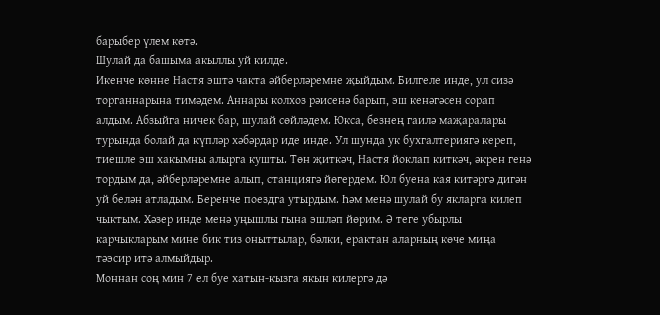барыбер үлем көтә.
Шулай да башыма акыллы уй килде.
Икенче көнне Настя эштә чакта әйберләремне җыйдым. Билгеле инде, ул сизә торганнарына тимәдем. Аннары колхоз рәисенә барып, эш кенәгәсен сорап алдым. Абзыйга ничек бар, шулай сөйләдем. Юкса, безнең гаилә маҗаралары турында болай да күпләр хәбәрдар иде инде. Ул шунда ук бухгалтериягә кереп, тиешле эш хакымны алырга кушты. Төн җиткәч, Настя йоклап киткәч, әкрен генә тордым да, әйберләремне алып, станциягә йөгердем. Юл буена кая китәргә дигән уй белән атладым. Беренче поездга утырдым. Һәм менә шулай бу якларга килеп чыктым. Хәзер инде менә уңышлы гына эшләп йөрим. Ә теге убырлы карчыкларым мине бик тиз оныттылар, бәлки, ерактан аларның көче миңа тәэсир итә алмыйдыр.
Моннан соң мин 7 ел буе хатын-кызга якын килергә дә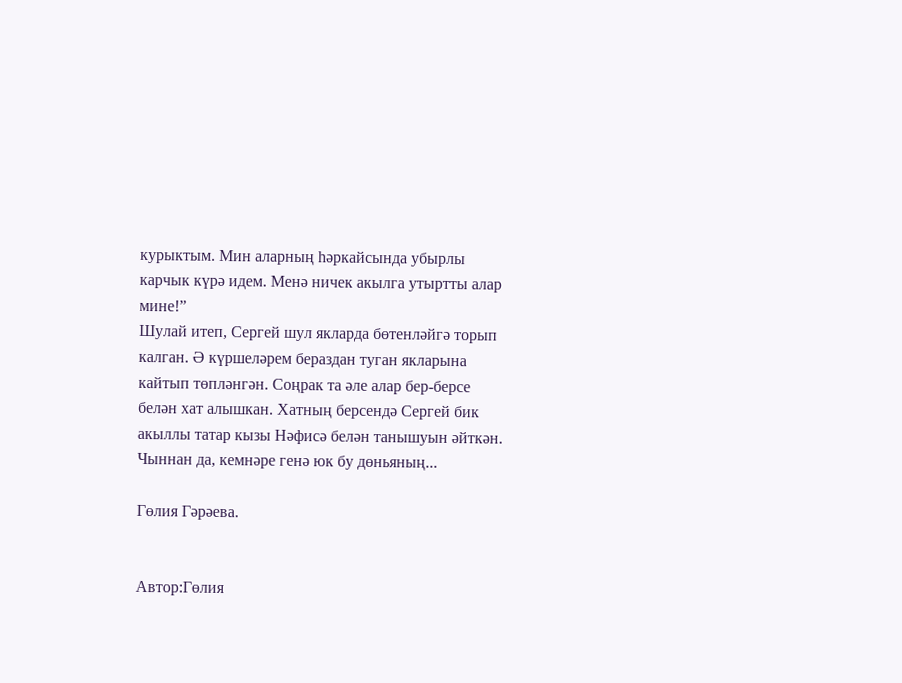курыктым. Мин аларның һәркайсында убырлы карчык күрә идем. Менә ничек акылга утыртты алар мине!”
Шулай итеп, Сергей шул якларда бөтенләйгә торып калган. Ә күршеләрем бераздан туган якларына кайтып төпләнгән. Соңрак та әле алар бер-берсе белән хат алышкан. Хатның берсендә Сергей бик акыллы татар кызы Нәфисә белән танышуын әйткән.
Чыннан да, кемнәре генә юк бу дөньяның...

Гөлия Гәрәева.


Автор:Гөлия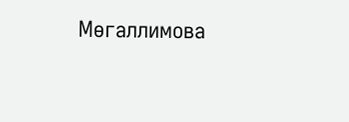Мөгаллимова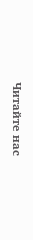Читайте нас